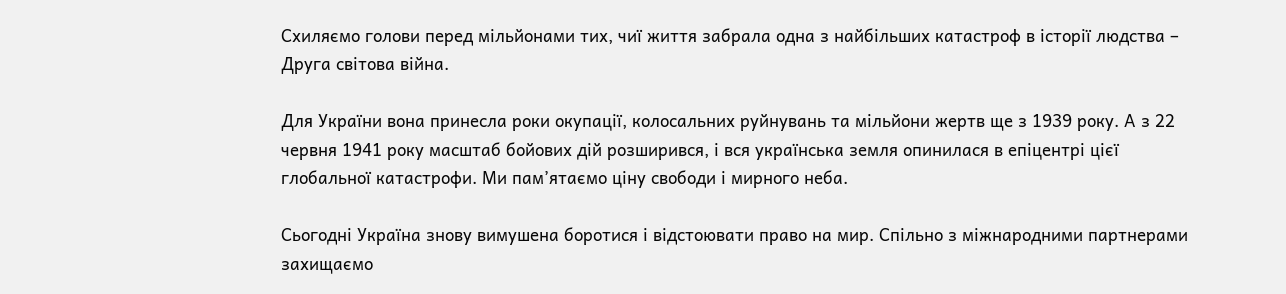Схиляємо голови перед мільйонами тих, чиї життя забрала одна з найбільших катастроф в історії людства – Друга світова війна.

Для України вона принесла роки окупації, колосальних руйнувань та мільйони жертв ще з 1939 року. А з 22 червня 1941 року масштаб бойових дій розширився, і вся українська земля опинилася в епіцентрі цієї глобальної катастрофи. Ми пам’ятаємо ціну свободи і мирного неба.

Сьогодні Україна знову вимушена боротися і відстоювати право на мир. Спільно з міжнародними партнерами захищаємо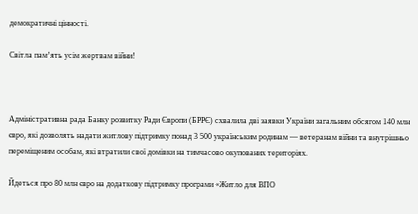демократичні цінності.

Світла пам’ять усім жертвам війни!



Адміністративна рада Банку розвитку Ради Європи (БРРЄ) схвалила дві заявки України загальним обсягом 140 млн євро, які дозволять надати житлову підтримку понад 3 500 українським родинам — ветеранам війни та внутрішньо переміщеним особам, які втратили свої домівки на тимчасово окупованих територіях.

Йдеться про 80 млн євро на додаткову підтримку програми «Житло для ВПО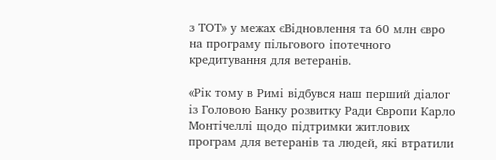з ТОТ» у межах єВідновлення та 60 млн євро на програму пільгового іпотечного кредитування для ветеранів.

«Рік тому в Римі відбувся наш перший діалог із Головою Банку розвитку Ради Європи Карло Монтічеллі щодо підтримки житлових програм для ветеранів та людей, які втратили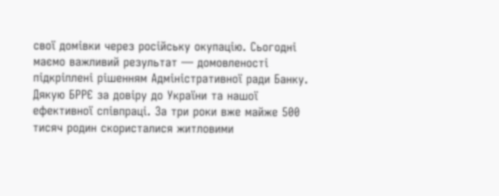свої домівки через російську окупацію. Сьогодні маємо важливий результат — домовленості підкріплені рішенням Адміністративної ради Банку. Дякую БРРЄ за довіру до України та нашої ефективної співпраці. За три роки вже майже 500 тисяч родин скористалися житловими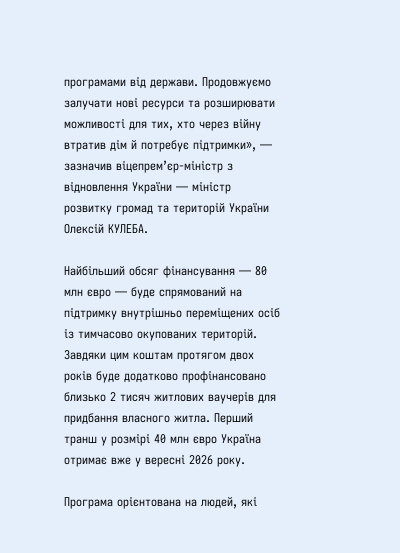програмами від держави. Продовжуємо залучати нові ресурси та розширювати можливості для тих, хто через війну втратив дім й потребує підтримки», — зазначив віцепрем’єр-міністр з відновлення України — міністр розвитку громад та територій України Олексій КУЛЕБА.

Найбільший обсяг фінансування — 80 млн євро — буде спрямований на підтримку внутрішньо переміщених осіб із тимчасово окупованих територій. Завдяки цим коштам протягом двох років буде додатково профінансовано близько 2 тисяч житлових ваучерів для придбання власного житла. Перший транш у розмірі 40 млн євро Україна отримає вже у вересні 2026 року.

Програма орієнтована на людей, які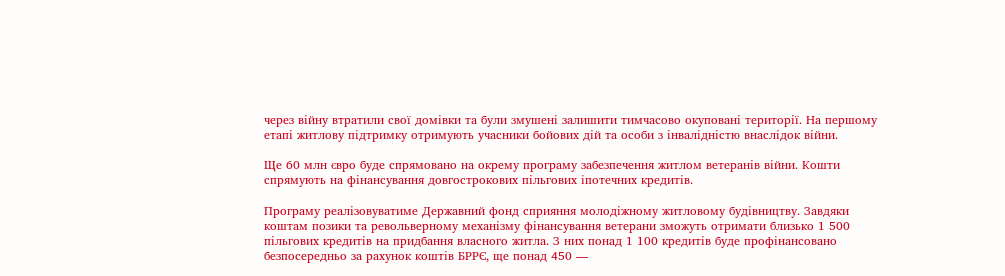через війну втратили свої домівки та були змушені залишити тимчасово окуповані території. На першому етапі житлову підтримку отримують учасники бойових дій та особи з інвалідністю внаслідок війни.

Ще 60 млн євро буде спрямовано на окрему програму забезпечення житлом ветеранів війни. Кошти спрямують на фінансування довгострокових пільгових іпотечних кредитів.

Програму реалізовуватиме Державний фонд сприяння молодіжному житловому будівництву. Завдяки коштам позики та револьверному механізму фінансування ветерани зможуть отримати близько 1 500 пільгових кредитів на придбання власного житла. З них понад 1 100 кредитів буде профінансовано безпосередньо за рахунок коштів БРРЄ, ще понад 450 —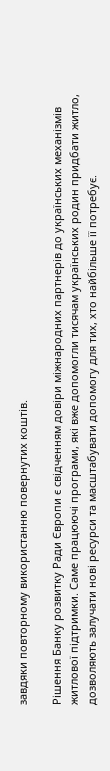завдяки повторному використанню повернутих коштів.

Рішення Банку розвитку Ради Європи є свідченням довіри міжнародних партнерів до українських механізмів житлової підтримки. Саме працюючі програми, які вже допомогли тисячам українських родин придбати житло, дозволяють залучати нові ресурси та масштабувати допомогу для тих, хто найбільше її потребує.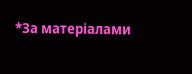*За матеріалами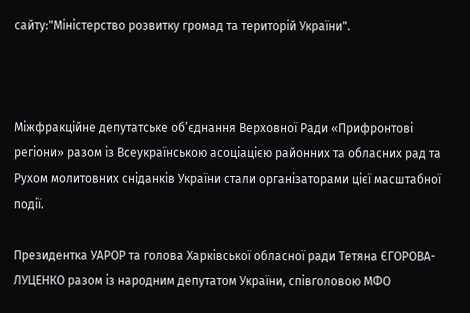сайту:"Міністерство розвитку громад та територій України".



Міжфракційне депутатське об’єднання Верховної Ради «Прифронтові регіони» разом із Всеукраїнською асоціацією районних та обласних рад та Рухом молитовних сніданків України стали організаторами цієї масштабної події.

Президентка УАРОР та голова Харківської обласної ради Тетяна ЄГОРОВА-ЛУЦЕНКО разом із народним депутатом України, співголовою МФО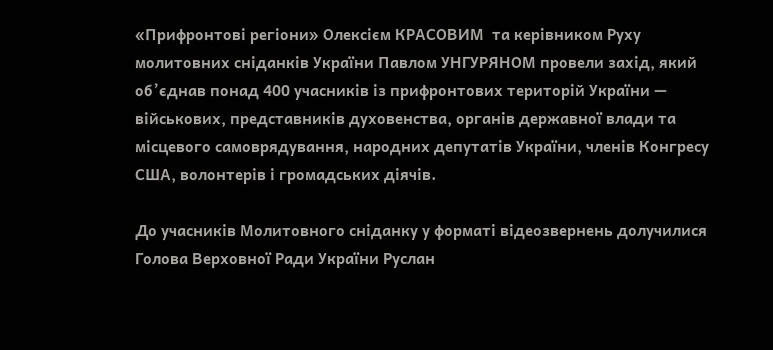«Прифронтові регіони» Олексієм КРАСОВИМ  та керівником Руху молитовних сніданків України Павлом УНГУРЯНОМ провели захід, який об’єднав понад 400 учасників із прифронтових територій України — військових, представників духовенства, органів державної влади та місцевого самоврядування, народних депутатів України, членів Конгресу США, волонтерів і громадських діячів.

До учасників Молитовного сніданку у форматі відеозвернень долучилися Голова Верховної Ради України Руслан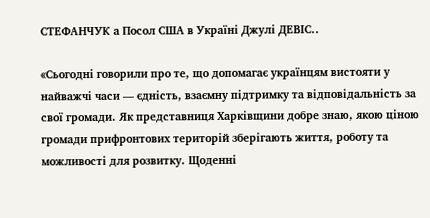СТЕФАНЧУК а Посол США в Україні Джулі ДЕВІС..

«Сьогодні говорили про те, що допомагає українцям вистояти у найважчі часи — єдність, взаємну підтримку та відповідальність за свої громади. Як представниця Харківщини добре знаю, якою ціною громади прифронтових територій зберігають життя, роботу та можливості для розвитку. Щоденні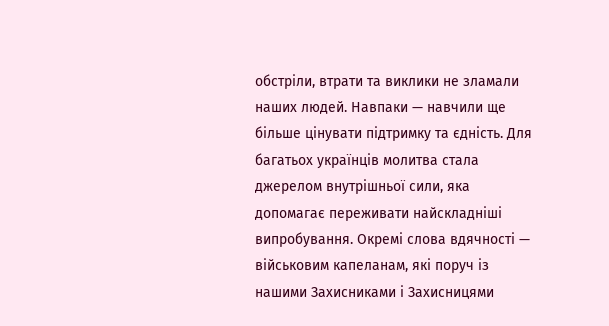обстріли, втрати та виклики не зламали наших людей. Навпаки — навчили ще більше цінувати підтримку та єдність. Для багатьох українців молитва стала джерелом внутрішньої сили, яка допомагає переживати найскладніші випробування. Окремі слова вдячності — військовим капеланам, які поруч із нашими Захисниками і Захисницями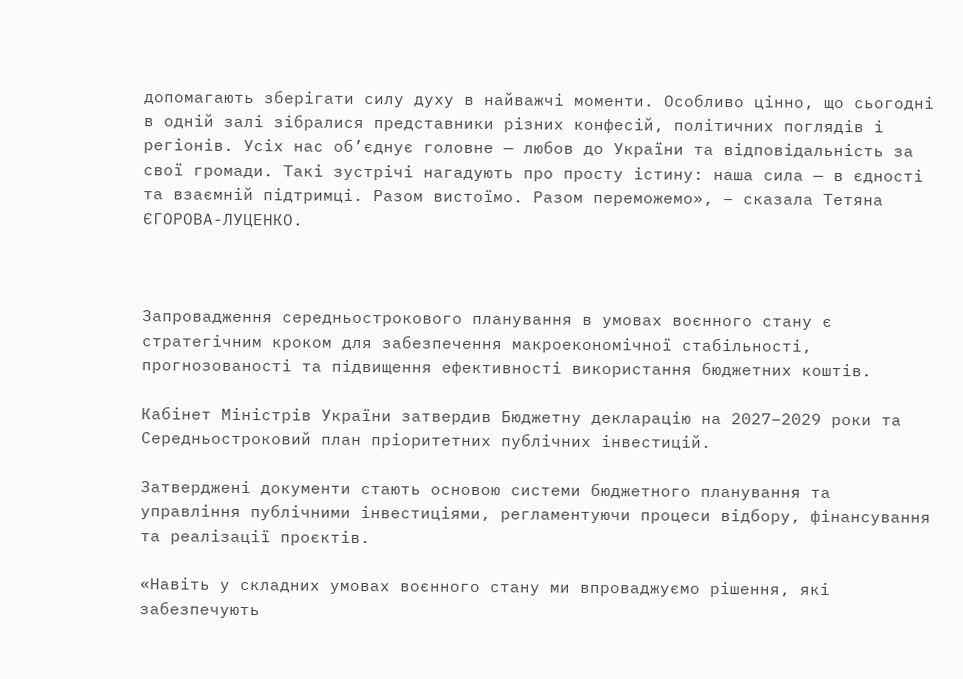допомагають зберігати силу духу в найважчі моменти. Особливо цінно, що сьогодні в одній залі зібралися представники різних конфесій, політичних поглядів і регіонів. Усіх нас об’єднує головне — любов до України та відповідальність за свої громади. Такі зустрічі нагадують про просту істину: наша сила — в єдності та взаємній підтримці. Разом вистоїмо. Разом переможемо», – сказала Тетяна ЄГОРОВА-ЛУЦЕНКО.



Запровадження середньострокового планування в умовах воєнного стану є стратегічним кроком для забезпечення макроекономічної стабільності, прогнозованості та підвищення ефективності використання бюджетних коштів.

Кабінет Міністрів України затвердив Бюджетну декларацію на 2027–2029 роки та Середньостроковий план пріоритетних публічних інвестицій.

Затверджені документи стають основою системи бюджетного планування та управління публічними інвестиціями, регламентуючи процеси відбору, фінансування та реалізації проєктів.

«Навіть у складних умовах воєнного стану ми впроваджуємо рішення, які забезпечують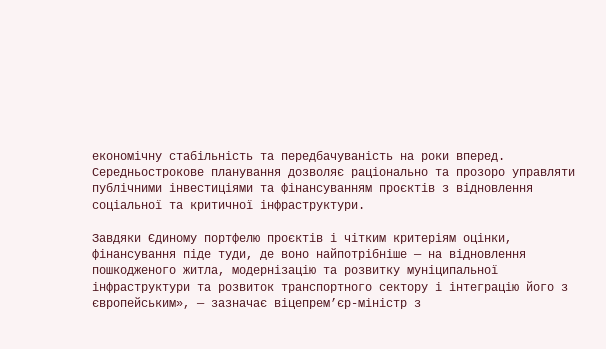економічну стабільність та передбачуваність на роки вперед. Середньострокове планування дозволяє раціонально та прозоро управляти публічними інвестиціями та фінансуванням проєктів з відновлення соціальної та критичної інфраструктури.

Завдяки Єдиному портфелю проєктів і чітким критеріям оцінки, фінансування піде туди, де воно найпотрібніше — на відновлення пошкодженого житла, модернізацію та розвитку муніципальної інфраструктури та розвиток транспортного сектору і інтеграцію його з європейським», — зазначає віцепрем’єр-міністр з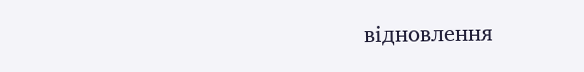відновлення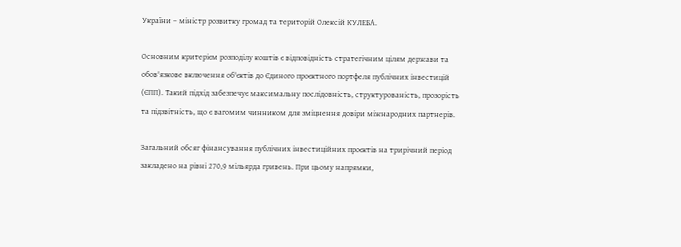України – міністр розвитку громад та територій Олексій КУЛЕБА.

Основним критерієм розподілу коштів є відповідність стратегічним цілям держави та обов'язкове включення об'єктів до Єдиного проєктного портфеля публічних інвестицій (ЄПП). Такий підхід забезпечує максимальну послідовність, структурованість, прозорість та підзвітність, що є вагомим чинником для зміцнення довіри міжнародних партнерів.

Загальний обсяг фінансування публічних інвестиційних проєктів на трирічний період закладено на рівні 270,9 мільярда гривень. При цьому напрямки,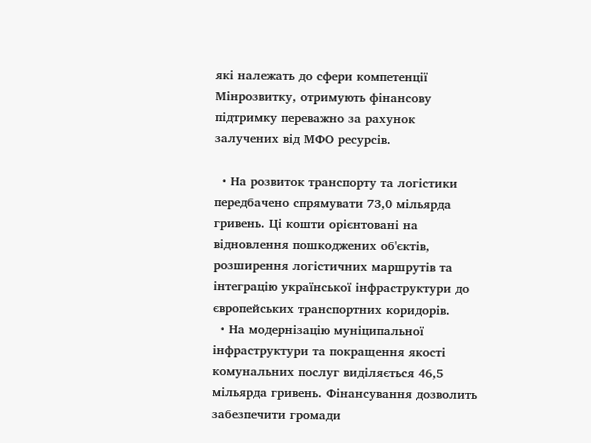які належать до сфери компетенції Мінрозвитку, отримують фінансову підтримку переважно за рахунок залучених від МФО ресурсів.

  • На розвиток транспорту та логістики передбачено спрямувати 73,0 мільярда гривень. Ці кошти орієнтовані на відновлення пошкоджених об'єктів, розширення логістичних маршрутів та інтеграцію української інфраструктури до європейських транспортних коридорів.
  • На модернізацію муніципальної інфраструктури та покращення якості комунальних послуг виділяється 46,5 мільярда гривень. Фінансування дозволить забезпечити громади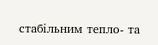стабільним тепло- та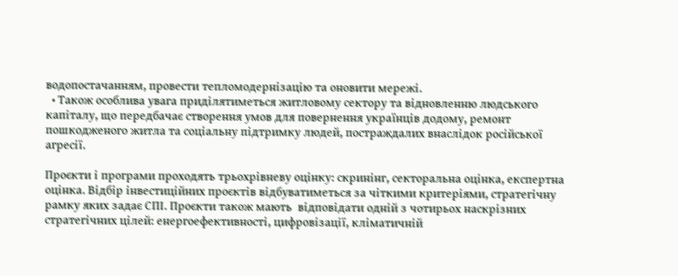водопостачанням, провести тепломодернізацію та оновити мережі.
  • Також особлива увага приділятиметься житловому сектору та відновленню людського капіталу, що передбачає створення умов для повернення українців додому, ремонт пошкодженого житла та соціальну підтримку людей, постраждалих внаслідок російської агресії.

Проєкти і програми проходять трьохрівневу оцінку: скринінг, секторальна оцінка, експертна оцінка. Відбір інвестиційних проєктів відбуватиметься за чіткими критеріями, стратегічну рамку яких задає СПІ. Проєкти також мають  відповідати одній з чотирьох наскрізних стратегічних цілей: енергоефективності, цифровізації, кліматичній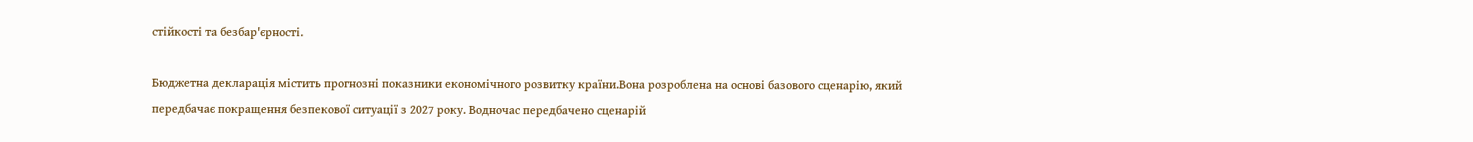стійкості та безбар'єрності.

Бюджетна декларація містить прогнозні показники економічного розвитку країни.Вона розроблена на основі базового сценарію, який передбачає покращення безпекової ситуації з 2027 року. Водночас передбачено сценарій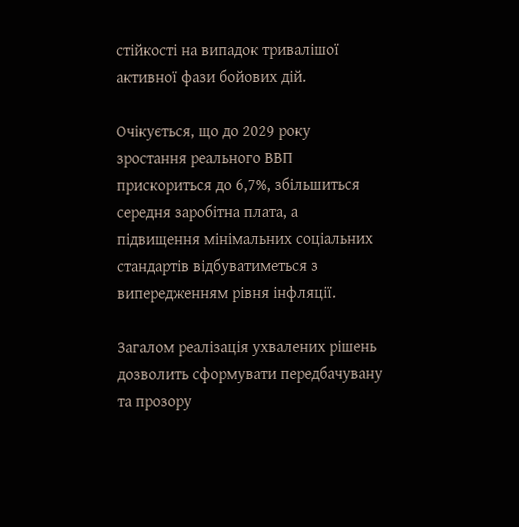стійкості на випадок тривалішої активної фази бойових дій.

Очікується, що до 2029 року зростання реального ВВП прискориться до 6,7%, збільшиться середня заробітна плата, а підвищення мінімальних соціальних стандартів відбуватиметься з випередженням рівня інфляції.

Загалом реалізація ухвалених рішень дозволить сформувати передбачувану та прозору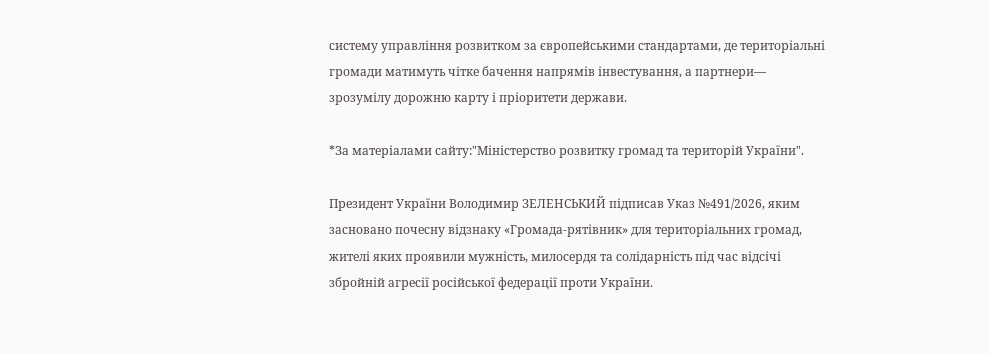систему управління розвитком за європейськими стандартами, де територіальні громади матимуть чітке бачення напрямів інвестування, а партнери— зрозумілу дорожню карту і пріоритети держави.

*За матеріалами сайту:"Міністерство розвитку громад та територій України".

Президент України Володимир ЗЕЛЕНСЬКИЙ підписав Указ №491/2026, яким засновано почесну відзнаку «Громада-рятівник» для територіальних громад, жителі яких проявили мужність, милосердя та солідарність під час відсічі збройній агресії російської федерації проти України.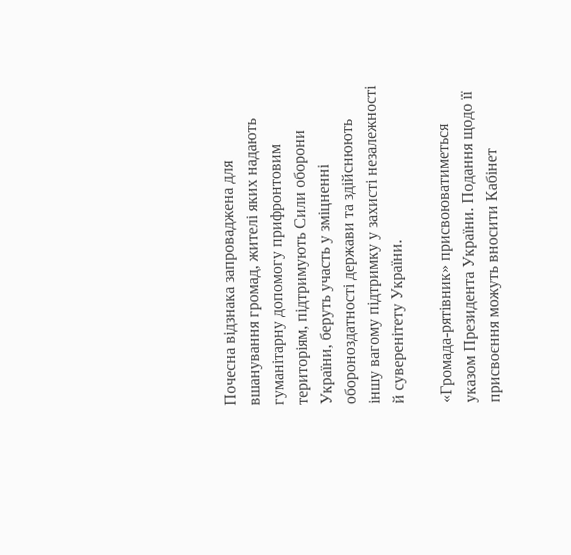Почесна відзнака запроваджена для вшанування громад, жителі яких надають гуманітарну допомогу прифронтовим територіям, підтримують Сили оборони України, беруть участь у зміцненні обороноздатності держави та здійснюють іншу вагому підтримку у захисті незалежності й суверенітету України.

«Громада-рятівник» присвоюватиметься указом Президента України. Подання щодо її присвоєння можуть вносити Кабінет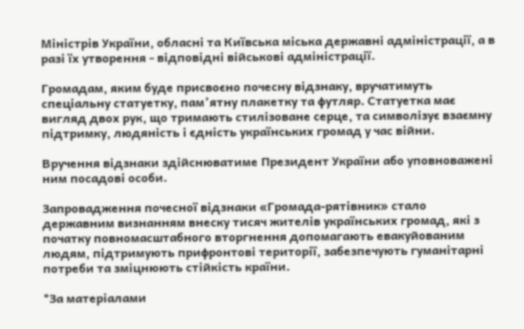Міністрів України, обласні та Київська міська державні адміністрації, а в разі їх утворення - відповідні військові адміністрації.

Громадам, яким буде присвоєно почесну відзнаку, вручатимуть спеціальну статуетку, пам’ятну плакетку та футляр. Статуетка має вигляд двох рук, що тримають стилізоване серце, та символізує взаємну підтримку, людяність і єдність українських громад у час війни.

Вручення відзнаки здійснюватиме Президент України або уповноважені ним посадові особи.

Запровадження почесної відзнаки «Громада-рятівник» стало державним визнанням внеску тисяч жителів українських громад, які з початку повномасштабного вторгнення допомагають евакуйованим людям, підтримують прифронтові території, забезпечують гуманітарні потреби та зміцнюють стійкість країни.

*За матеріалами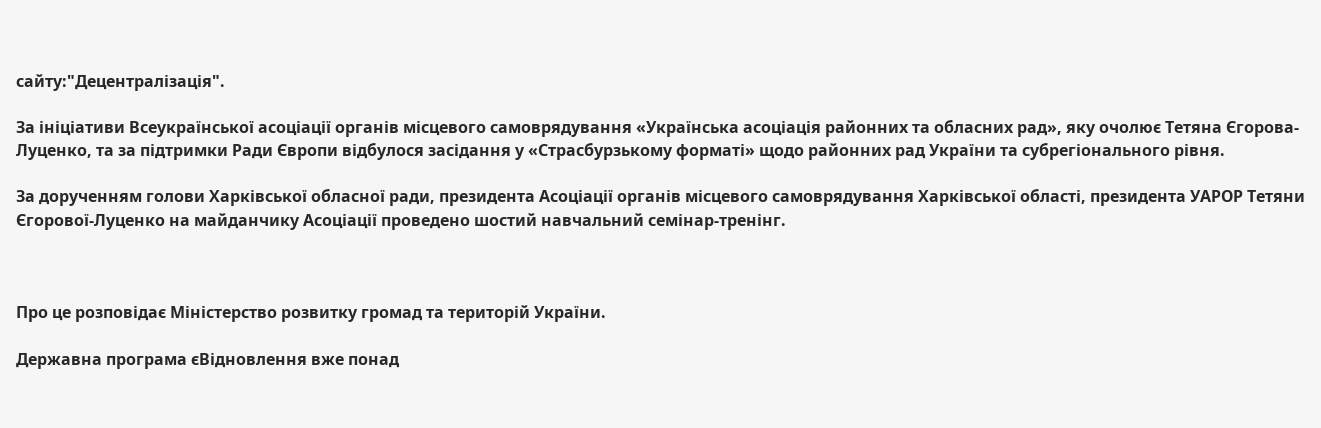сайту:"Децентралізація".

За ініціативи Всеукраїнської асоціації органів місцевого самоврядування «Українська асоціація районних та обласних рад», яку очолює Тетяна Єгорова-Луценко, та за підтримки Ради Європи відбулося засідання у «Страсбурзькому форматі» щодо районних рад України та субрегіонального рівня.

За дорученням голови Харківської обласної ради, президента Асоціації органів місцевого самоврядування Харківської області, президента УАРОР Тетяни Єгорової-Луценко на майданчику Асоціації проведено шостий навчальний семінар-тренінг.



Про це розповідає Міністерство розвитку громад та територій України.

Державна програма єВідновлення вже понад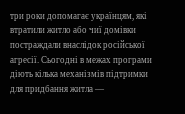три роки допомагає українцям, які втратили житло або чиї домівки постраждали внаслідок російської агресії. Сьогодні в межах програми діють кілька механізмів підтримки для придбання житла —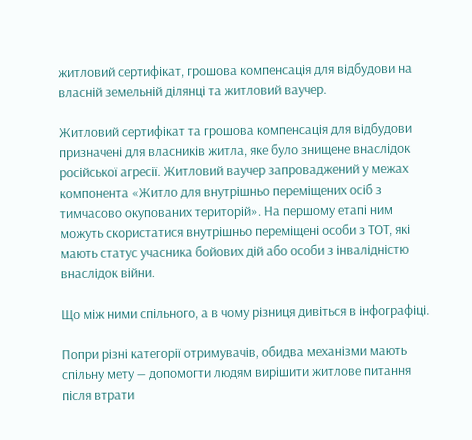житловий сертифікат, грошова компенсація для відбудови на власній земельній ділянці та житловий ваучер.

Житловий сертифікат та грошова компенсація для відбудови призначені для власників житла, яке було знищене внаслідок російської агресії. Житловий ваучер запроваджений у межах компонента «Житло для внутрішньо переміщених осіб з тимчасово окупованих територій». На першому етапі ним можуть скористатися внутрішньо переміщені особи з ТОТ, які мають статус учасника бойових дій або особи з інвалідністю внаслідок війни.

Що між ними спільного, а в чому різниця дивіться в інфографіці.

Попри різні категорії отримувачів, обидва механізми мають спільну мету — допомогти людям вирішити житлове питання після втрати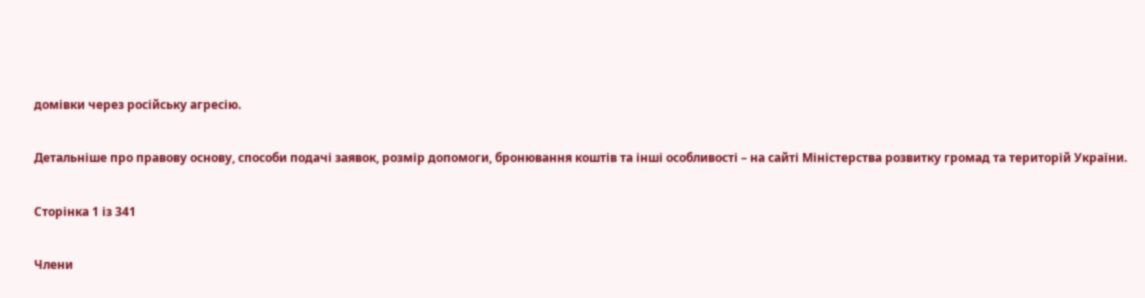домівки через російську агресію.

Детальніше про правову основу, способи подачі заявок, розмір допомоги, бронювання коштів та інші особливості – на сайті Міністерства розвитку громад та територій України.

Сторінка 1 із 341

Члени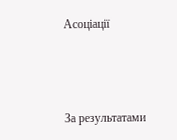Асоціації



За результатами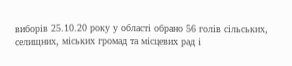виборів 25.10.20 року у області обрано 56 голів сільських, селищних, міських громад та місцевих рад і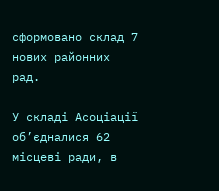сформовано склад 7 нових районних рад.

У складі Асоціації об’єдналися 62 місцеві ради, в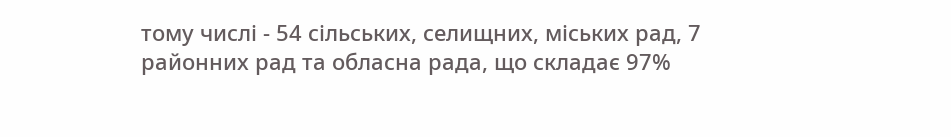тому числі - 54 сільських, селищних, міських рад, 7 районних рад та обласна рада, що складає 97%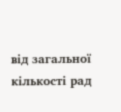від загальної кількості рад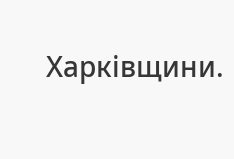Харківщини.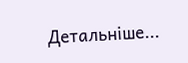Детальніше...